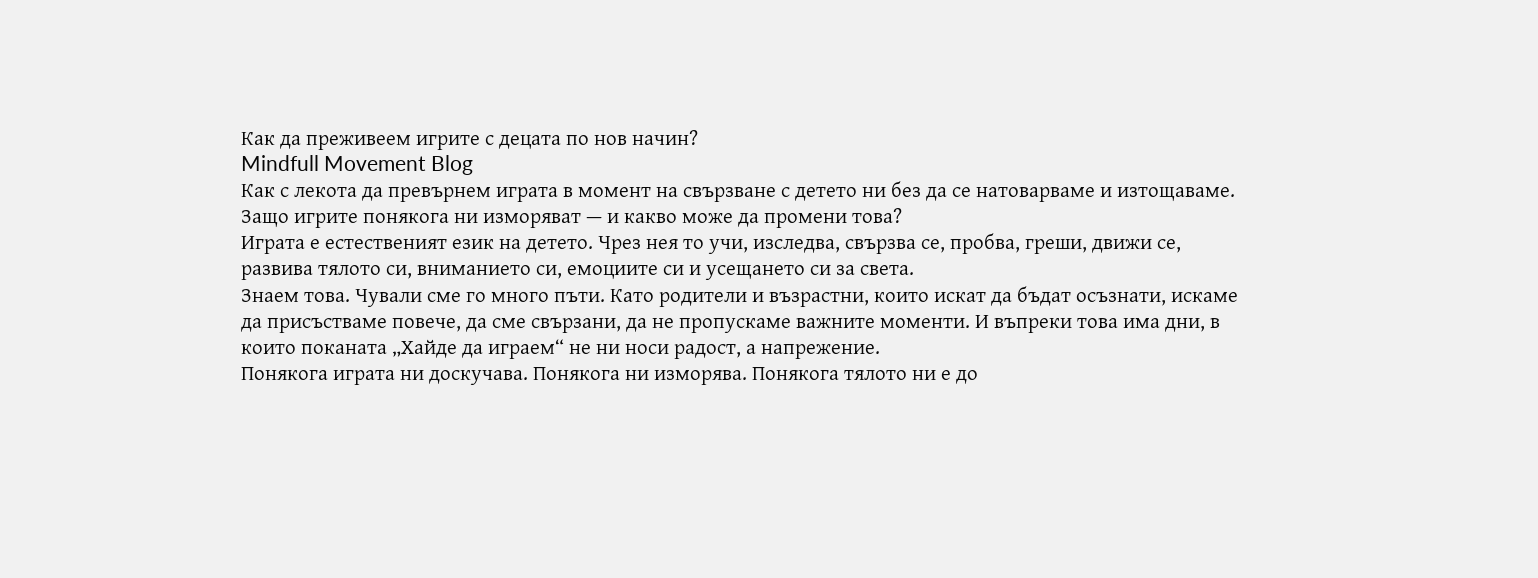Как да преживеем игрите с децата по нов начин?
Mindfull Movement Blog
Как с лекота да превърнем играта в момент на свързване с детето ни без да се натоварваме и изтощаваме.
Защо игрите понякога ни изморяват — и какво може да промени това?
Играта е естественият език на детето. Чрез нея то учи, изследва, свързва се, пробва, греши, движи се, развива тялото си, вниманието си, емоциите си и усещането си за света.
Знаем това. Чували сме го много пъти. Като родители и възрастни, които искат да бъдат осъзнати, искаме да присъстваме повече, да сме свързани, да не пропускаме важните моменти. И въпреки това има дни, в които поканата „Хайде да играем“ не ни носи радост, а напрежение.
Понякога играта ни доскучава. Понякога ни изморява. Понякога тялото ни е до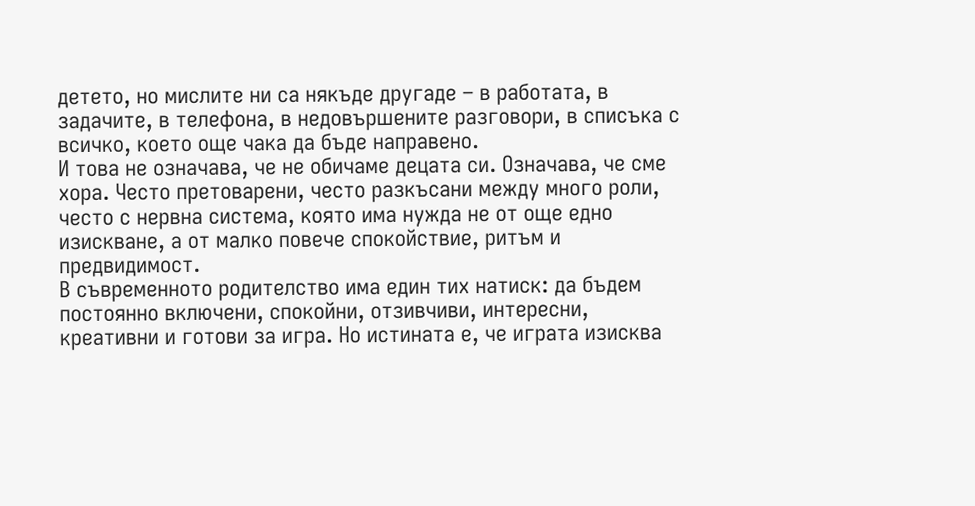детето, но мислите ни са някъде другаде – в работата, в задачите, в телефона, в недовършените разговори, в списъка с всичко, което още чака да бъде направено.
И това не означава, че не обичаме децата си. Означава, че сме хора. Често претоварени, често разкъсани между много роли, често с нервна система, която има нужда не от още едно изискване, а от малко повече спокойствие, ритъм и предвидимост.
В съвременното родителство има един тих натиск: да бъдем постоянно включени, спокойни, отзивчиви, интересни, креативни и готови за игра. Но истината е, че играта изисква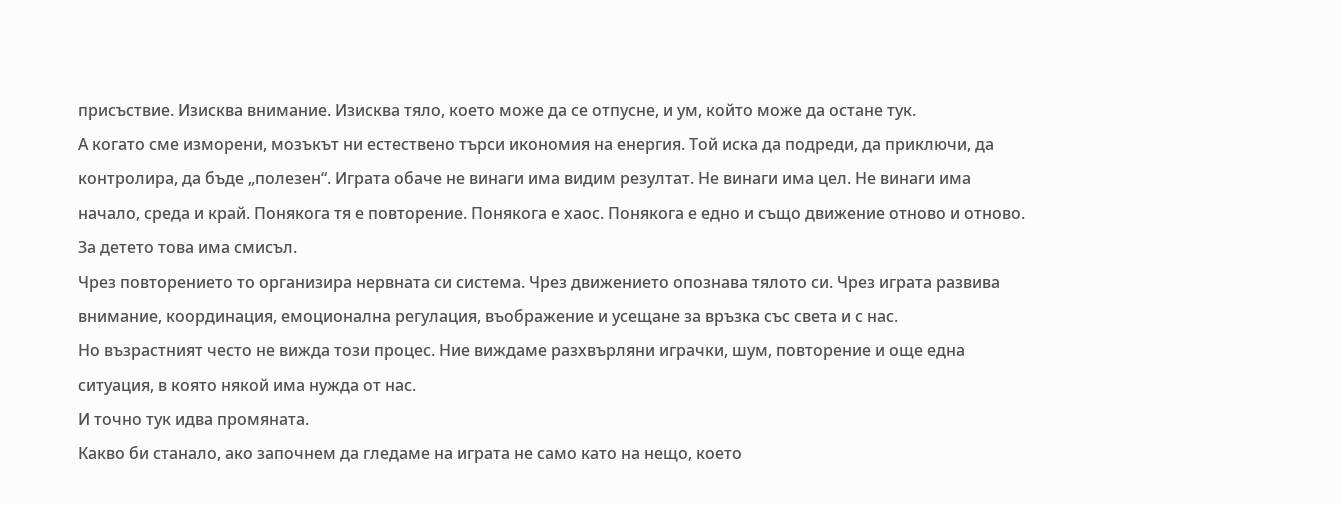присъствие. Изисква внимание. Изисква тяло, което може да се отпусне, и ум, който може да остане тук.
А когато сме изморени, мозъкът ни естествено търси икономия на енергия. Той иска да подреди, да приключи, да контролира, да бъде „полезен“. Играта обаче не винаги има видим резултат. Не винаги има цел. Не винаги има начало, среда и край. Понякога тя е повторение. Понякога е хаос. Понякога е едно и също движение отново и отново.
За детето това има смисъл.
Чрез повторението то организира нервната си система. Чрез движението опознава тялото си. Чрез играта развива внимание, координация, емоционална регулация, въображение и усещане за връзка със света и с нас.
Но възрастният често не вижда този процес. Ние виждаме разхвърляни играчки, шум, повторение и още една ситуация, в която някой има нужда от нас.
И точно тук идва промяната.
Какво би станало, ако започнем да гледаме на играта не само като на нещо, което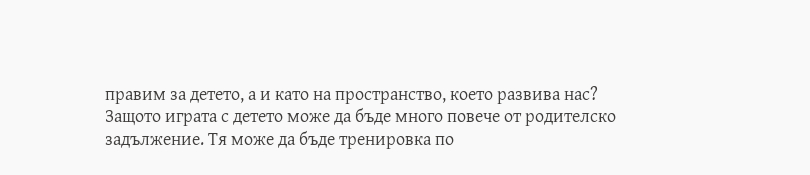правим за детето, а и като на пространство, което развива нас?
Защото играта с детето може да бъде много повече от родителско задължение. Тя може да бъде тренировка по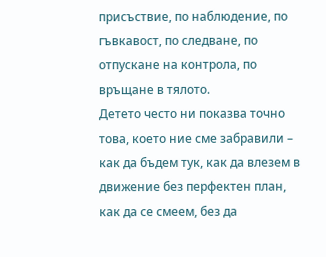присъствие, по наблюдение, по гъвкавост, по следване, по отпускане на контрола, по връщане в тялото.
Детето често ни показва точно това, което ние сме забравили – как да бъдем тук, как да влезем в движение без перфектен план, как да се смеем, без да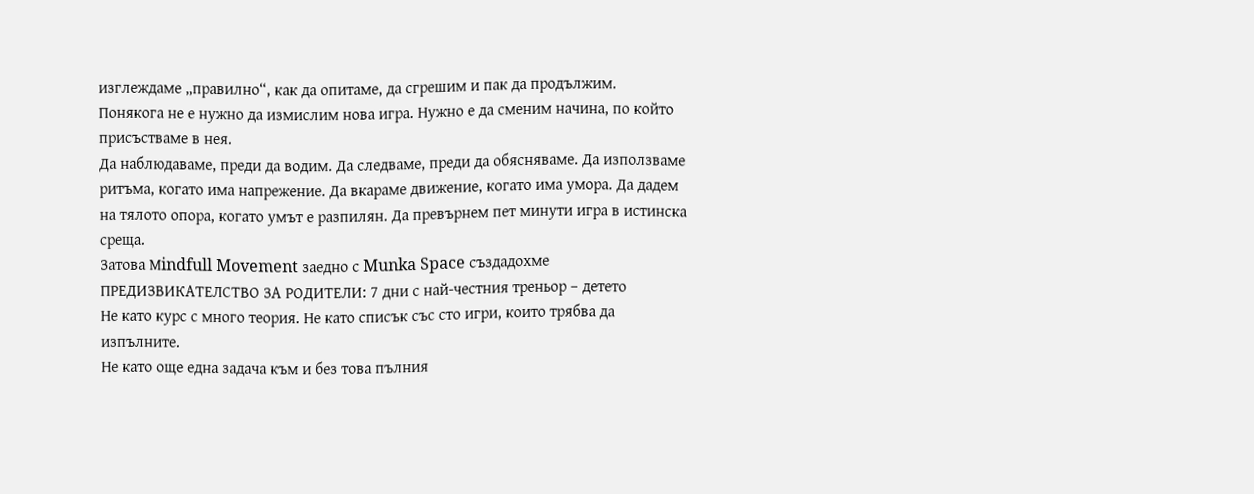изглеждаме „правилно“, как да опитаме, да сгрешим и пак да продължим.
Понякога не е нужно да измислим нова игра. Нужно е да сменим начина, по който присъстваме в нея.
Да наблюдаваме, преди да водим. Да следваме, преди да обясняваме. Да използваме ритъма, когато има напрежение. Да вкараме движение, когато има умора. Да дадем на тялото опора, когато умът е разпилян. Да превърнем пет минути игра в истинска среща.
Затова Мindfull Movement заедно с Munka Space създадохме
ПРЕДИЗВИКАТЕЛСТВО ЗА РОДИТЕЛИ: 7 дни с най-честния треньор – детето
Не като курс с много теория. Не като списък със сто игри, които трябва да изпълните.
Не като още една задача към и без това пълния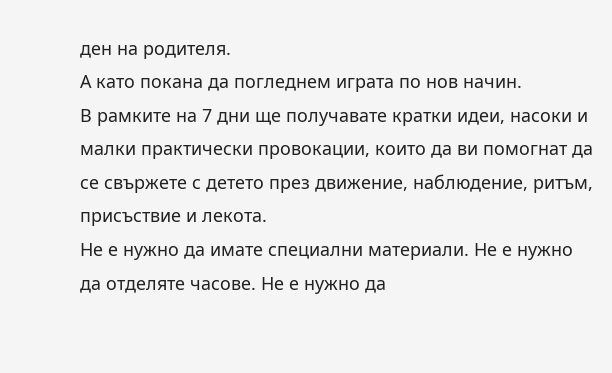ден на родителя.
А като покана да погледнем играта по нов начин.
В рамките на 7 дни ще получавате кратки идеи, насоки и малки практически провокации, които да ви помогнат да се свържете с детето през движение, наблюдение, ритъм, присъствие и лекота.
Не е нужно да имате специални материали. Не е нужно да отделяте часове. Не е нужно да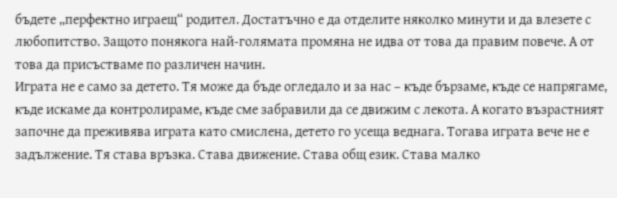бъдете „перфектно играещ“ родител. Достатъчно е да отделите няколко минути и да влезете с любопитство. Защото понякога най-голямата промяна не идва от това да правим повече. А от това да присъстваме по различен начин.
Играта не е само за детето. Тя може да бъде огледало и за нас – къде бързаме, къде се напрягаме, къде искаме да контролираме, къде сме забравили да се движим с лекота. А когато възрастният започне да преживява играта като смислена, детето го усеща веднага. Тогава играта вече не е задължение. Тя става връзка. Става движение. Става общ език. Става малко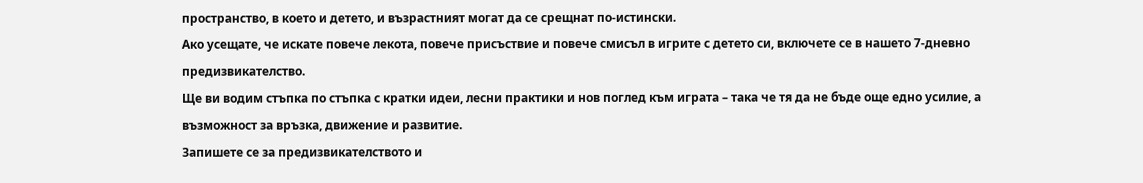пространство, в което и детето, и възрастният могат да се срещнат по-истински.
Ако усещате, че искате повече лекота, повече присъствие и повече смисъл в игрите с детето си, включете се в нашето 7-дневно предизвикателство.
Ще ви водим стъпка по стъпка с кратки идеи, лесни практики и нов поглед към играта – така че тя да не бъде още едно усилие, а възможност за връзка, движение и развитие.
Запишете се за предизвикателството и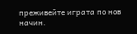преживейте играта по нов начин.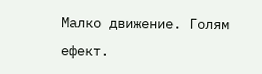Малко движение. Голям ефект.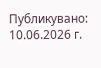Публикувано: 10.06.2026 г.